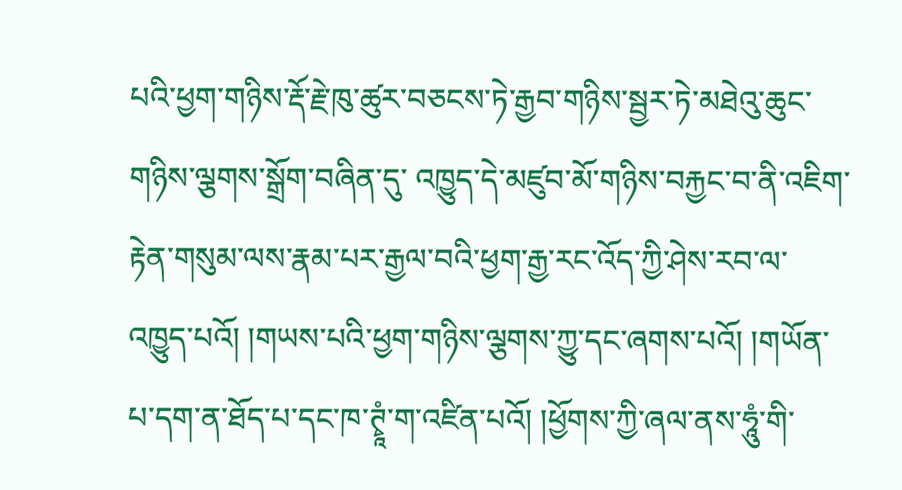པའི་ཕྱག་གཉིས་རྡོ་རྗེ་ཁུ་ཚུར་བཅངས་ཏེ་རྒྱབ་གཉིས་སྦྱར་ཏེ་མཐེའུ་ཆུང་གཉིས་ལྕགས་སྒྲོག་བཞིན་དུ་ འཁྱུད་དེ་མཛུབ་མོ་གཉིས་བརྐྱང་བ་ནི་འཇིག་རྟེན་གསུམ་ལས་རྣམ་པར་རྒྱལ་བའི་ཕྱག་རྒྱ་རང་འོད་ཀྱི་ཤེས་རབ་ལ་འཁྱུད་པའོ། །གཡས་པའི་ཕྱག་གཉིས་ལྕགས་ཀྱུ་དང་ཞགས་པའོ། །གཡོན་པ་དག་ན་ཐོད་པ་དང་ཁ་ཊྭཱཾ་ག་འཛིན་པའོ། །ཕྱོགས་ཀྱི་ཞལ་ནས་ཧཱུཾ་གི་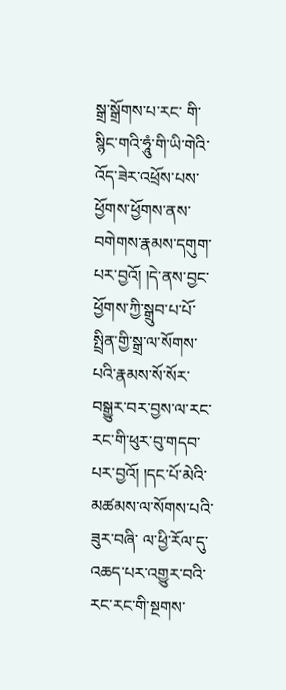སྒྲ་སྒྲོགས་པ་རང་ གི་སྙིང་གའི་ཧཱུཾ་གི་ཡི་གེའི་འོད་ཟེར་འཕྲོས་པས་ཕྱོགས་ཕྱོགས་ནས་བགེགས་རྣམས་དགུག་པར་བྱའོ། །དེ་ནས་བྱང་ཕྱོགས་ཀྱི་སྒྲུབ་པ་པོ་སྤྲིན་གྱི་སྒྲ་ལ་སོགས་པའི་རྣམས་སོ་སོར་བསྒྱུར་བར་བྱས་ལ་རང་རང་གི་ཕུར་བུ་གདབ་པར་བྱའོ། །དང་པོ་མེའི་མཚམས་ལ་སོགས་པའི་ཟུར་བཞི་ ལ་ཕྱི་རོལ་དུ་འཆད་པར་འགྱུར་བའི་རང་རང་གི་སྔགས་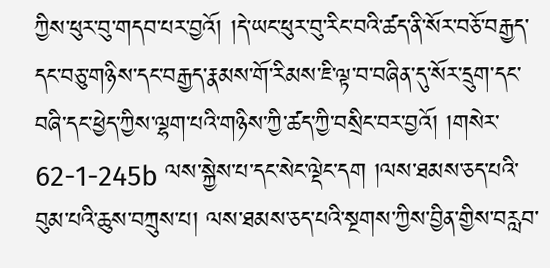ཀྱིས་ཕུར་བུ་གདབ་པར་བྱའོ། །དེ་ཡང་ཕུར་བུ་རིང་བའི་ཚད་ནི་སོར་བཅོ་བརྒྱད་དང་བཅུ་གཉིས་དང་བརྒྱད་རྣམས་གོ་རིམས་ཇི་ལྟ་བ་བཞིན་དུ་སོར་དྲུག་དང་བཞི་དང་ཕྱེད་ཀྱིས་ལྷག་པའི་གཉིས་ཀྱི་ཚད་ཀྱི་བསྲིང་བར་བྱའོ། །གསེར་ 62-1-245b ལས་སྐྱེས་པ་དང་སེང་ལྡེང་དག །ལས་ཐམས་ཅད་པའི་བུམ་པའི་ཆུས་བཀྲུས་པ། ལས་ཐམས་ཅད་པའི་སྔགས་ཀྱིས་བྱིན་གྱིས་བརླབ་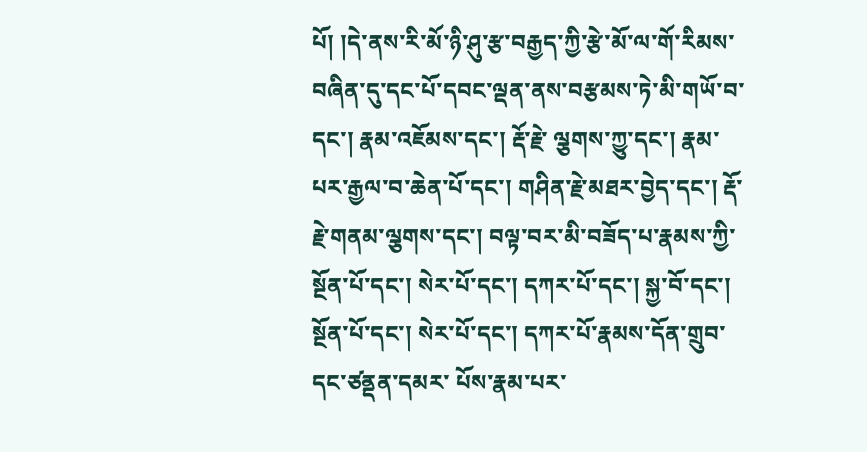པོ། །དེ་ནས་རི་མོ་ཉི་ཤུ་རྩ་བརྒྱད་ཀྱི་རྩེ་མོ་ལ་གོ་རིམས་བཞིན་དུ་དང་པོ་དབང་ལྡན་ནས་བརྩམས་ཏེ་མི་གཡོ་བ་དང་། རྣམ་འཇོམས་དང་། རྡོ་རྗེ་ ལྕགས་ཀྱུ་དང་། རྣམ་པར་རྒྱལ་བ་ཆེན་པོ་དང་། གཤིན་རྗེ་མཐར་བྱེད་དང་། རྡོ་རྗེ་གནམ་ལྕགས་དང་། བལྟ་བར་མི་བཟོད་པ་རྣམས་ཀྱི་སྔོན་པོ་དང་། སེར་པོ་དང་། དཀར་པོ་དང་། སྐྱ་བོ་དང་། སྔོན་པོ་དང་། སེར་པོ་དང་། དཀར་པོ་རྣམས་དོན་གྲུབ་དང་ཙནྡན་དམར་ པོས་རྣམ་པར་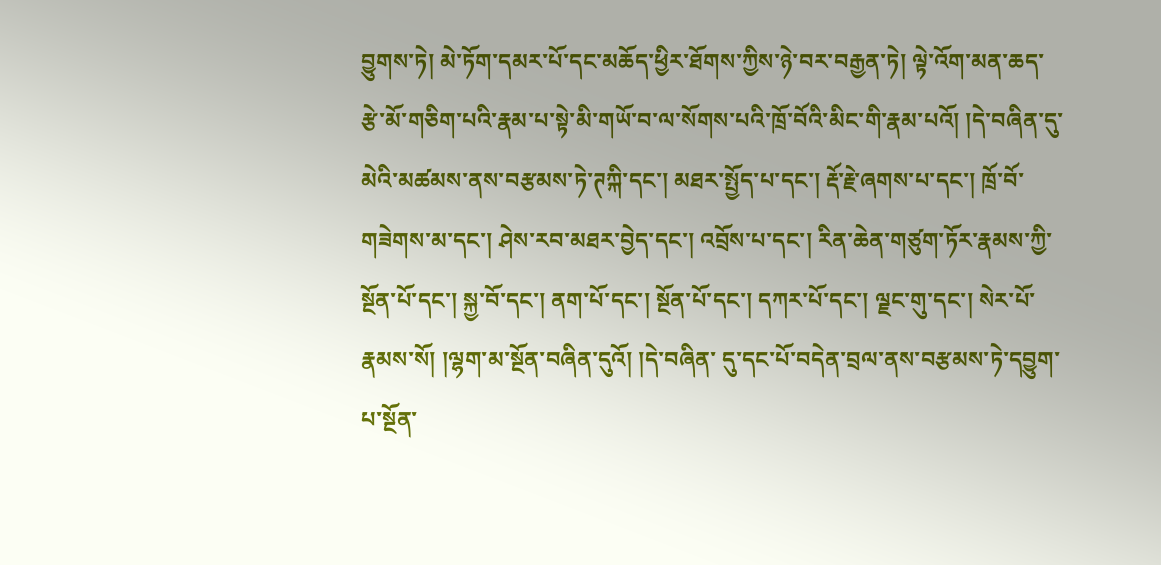བྱུགས་ཏེ། མེ་ཏོག་དམར་པོ་དང་མཆོད་ཕྱིར་ཐོགས་ཀྱིས་ཉེ་བར་བརྒྱན་ཏེ། ལྟེ་འོག་མན་ཆད་རྩེ་མོ་གཅིག་པའི་རྣམ་པ་སྟེ་མི་གཡོ་བ་ལ་སོགས་པའི་ཁྲོ་བོའི་མིང་གི་རྣམ་པའོ། །དེ་བཞིན་དུ་མེའི་མཚམས་ནས་བརྩམས་ཏེ་ཊཀྐི་དང་། མཐར་སྤྱོད་པ་དང་། རྡོ་རྗེ་ཞགས་པ་དང་། ཁྲོ་བོ་གཟེགས་མ་དང་། ཤེས་རབ་མཐར་བྱེད་དང་། འབྲོས་པ་དང་། རིན་ཆེན་གཙུག་ཏོར་རྣམས་ཀྱི་སྔོན་པོ་དང་། སྐྱ་བོ་དང་། ནག་པོ་དང་། སྔོན་པོ་དང་། དཀར་པོ་དང་། ལྗང་གུ་དང་། སེར་པོ་རྣམས་སོ། །ལྷག་མ་སྔོན་བཞིན་དུའོ། །དེ་བཞིན་ དུ་དང་པོ་བདེན་བྲལ་ནས་བརྩམས་ཏེ་དབྱུག་པ་སྔོན་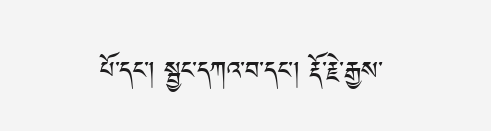པོ་དང་། སྦྱང་དཀའ་བ་དང་། རྡོ་རྗེ་རྒྱས་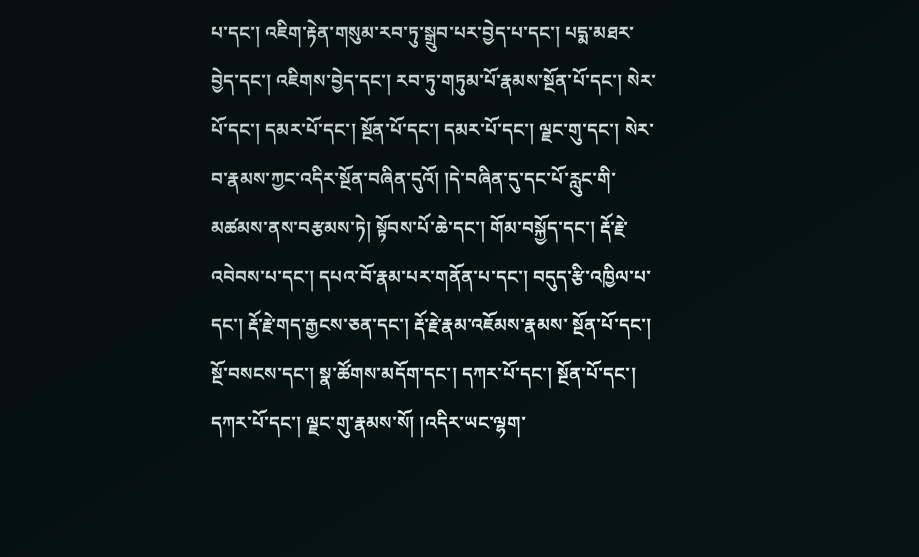པ་དང་། འཇིག་རྟེན་གསུམ་རབ་ཏུ་སྒྲུབ་པར་བྱེད་པ་དང་། པདྨ་མཐར་བྱེད་དང་། འཇིགས་བྱེད་དང་། རབ་ཏུ་གཏུམ་པོ་རྣམས་སྔོན་པོ་དང་། སེར་པོ་དང་། དམར་པོ་དང་། སྔོན་པོ་དང་། དམར་པོ་དང་། ལྗང་གུ་དང་། སེར་བ་རྣམས་ཀྱང་འདིར་སྔོན་བཞིན་དུའོ། །དེ་བཞིན་དུ་དང་པོ་རླུང་གི་མཚམས་ནས་བརྩམས་ཏེ། སྟོབས་པོ་ཆེ་དང་། གོམ་བསྐྱོད་དང་། རྡོ་རྗེ་འབེབས་པ་དང་། དཔའ་བོ་རྣམ་པར་གནོན་པ་དང་། བདུད་རྩི་འཁྱིལ་པ་དང་། རྡོ་རྗེ་གད་རྒྱངས་ཅན་དང་། རྡོ་རྗེ་རྣམ་འཇོམས་རྣམས་ སྔོན་པོ་དང་། སྔོ་བསངས་དང་། སྣ་ཚོགས་མདོག་དང་། དཀར་པོ་དང་། སྔོན་པོ་དང་། དཀར་པོ་དང་། ལྗང་གུ་རྣམས་སོ། །འདིར་ཡང་ལྷག་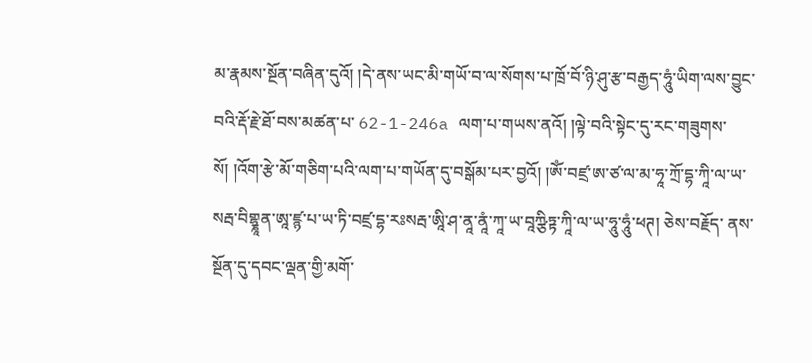མ་རྣམས་སྔོན་བཞིན་དུའོ། །དེ་ནས་ཡང་མི་གཡོ་བ་ལ་སོགས་པ་ཁྲོ་བོ་ཉི་ཤུ་རྩ་བརྒྱད་ཧཱུཾ་ཡིག་ལས་བྱུང་བའི་རྡོ་རྗེ་ཐོ་བས་མཚན་པ་ 62-1-246a ལག་པ་གཡས་ནའོ། །ལྟེ་བའི་སྟེང་དུ་རང་གཟུགས་སོ། །འོག་རྩེ་མོ་གཅིག་པའི་ལག་པ་གཡོན་དུ་བསྒོམ་པར་བྱའོ། །ཨོཾ་བཛྲ་ཨ་ཙ་ལ་མ་ཧཱ་ཀྲོ་དྷ་ཀཱི་ལ་ཡ་སརྦ་བིགྷྣཱན་ཨཱ་ཛྙ་པ་ཡ་ཏི་བཛྲ་དྷ་རཿསརྦ་ཨཱི་ཤ་ནཱ་ནཱཾ་ཀཱ་ཡ་བཱཀྩིཏྟ་ཀཱི་ལ་ཡ་ཧཱུ་ཧཱུཾ་ཕཊ། ཅེས་བརྗོད་ ནས་སྔོན་དུ་དབང་ལྡན་གྱི་མགོ་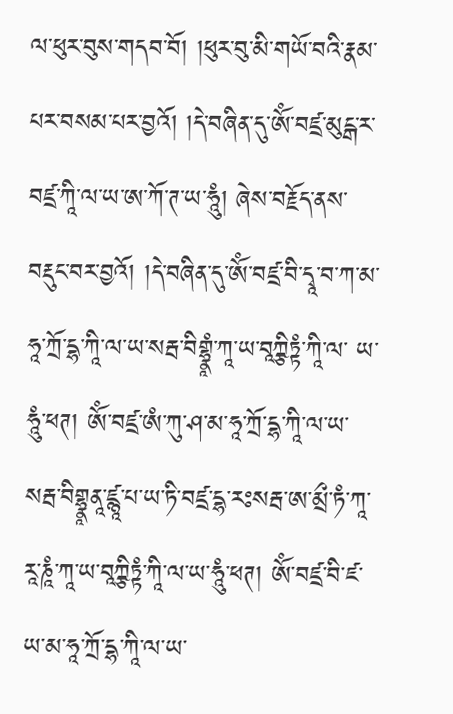ལ་ཕུར་བུས་གདབ་བོ། །ཕུར་བུ་མི་གཡོ་བའི་རྣམ་པར་བསམ་པར་བྱའོ། །དེ་བཞིན་དུ་ཨོཾ་བཛྲ་མུངྒ་ར་བཛྲ་ཀཱི་ལ་ཡ་ཨ་ཀོ་ཊ་ཡ་ཧཱུཾ། ཞེས་བརྗོད་ནས་བརྡུང་བར་བྱའོ། །དེ་བཞིན་དུ་ཨོཾ་བཛྲ་བི་དྭཱ་བ་ཀ་མ་ཧཱ་ཀྲོ་དྷ་ཀཱི་ལ་ཡ་སརྦ་བིགྷྣཱཾ་ཀཱ་ཡ་བཱཀྩིཏྟཾ་ཀཱི་ལ་ ཡ་ཧཱུཾ་ཕཊ། ཨོཾ་བཛྲ་ཨཾ་ཀུ་ཤ་མ་ཧཱ་ཀྲོ་དྷ་ཀཱི་ལ་ཡ་སརྦ་བིགྷྣཱནཱ་ཛྙཱ་པ་ཡ་ཏི་བཛྲ་དྷ་རཿསརྦ་ཨ་མྲྀ་ཏཾ་ཀཱ་རཱ་ཎཱཾ་ཀཱ་ཡ་བཱཀྩིཏྟཾ་ཀཱི་ལ་ཡ་ཧཱུཾ་ཕཊ། ཨོཾ་བཛྲ་བི་ཛ་ཡ་མ་ཧཱ་ཀྲོ་དྷ་ཀཱི་ལ་ཡ་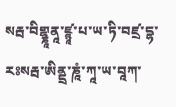སརྦ་བིགྷྣཱནཱ་ཛྙཱ་པ་ཡ་ཏི་བཛྲ་དྷ་རཿསརྦ་ཨིནྡྲ་ཎཱཾ་ཀཱ་ཡ་བཱཀ་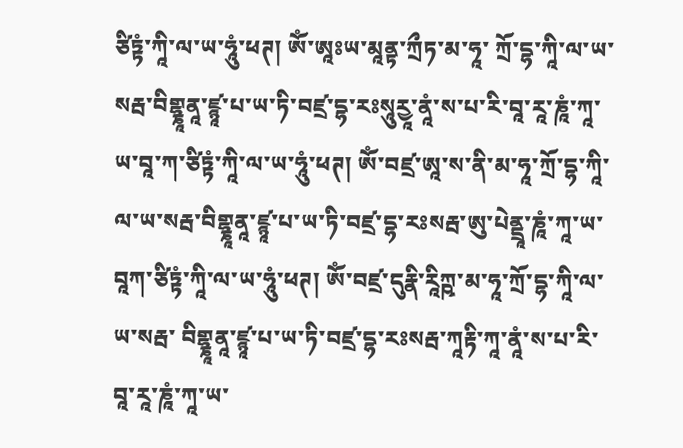ཙིཏྟཾ་ཀཱི་ལ་ཡ་ཧཱུཾ་ཕཊ། ཨོཾ་ཨཱཿཡ་མཱནྟ་ཀྲྀཏ་མ་ཧཱ་ ཀྲོ་དྷ་ཀཱི་ལ་ཡ་སརྦ་བིགྷྣཱནཱ་ཛྙཱ་པ་ཡ་ཏི་བཛྲ་དྷ་རཿསཱུརྱཱ་ནཱཾ་ས་པ་རི་བཱ་རཱ་ཎཱཾ་ཀཱ་ཡ་བཱ་ཀ་ཙིཏྟཾ་ཀཱི་ལ་ཡ་ཧཱུཾ་ཕཊ། ཨོཾ་བཛྲ་ཨཱ་ས་ནི་མ་ཧཱ་ཀྲོ་དྷ་ཀཱི་ལ་ཡ་སརྦ་བིགྷྣཱནཱ་ཛྙཱ་པ་ཡ་ཏི་བཛྲ་དྷ་རཿསརྦ་ཨུ་པེནྡྲཱ་ཎཱཾ་ཀཱ་ཡ་བཱཀ་ཙིཏྟཾ་ཀཱི་ལ་ཡ་ཧཱུཾ་ཕཊ། ཨོཾ་བཛྲ་དུརྣི་རཱིཀྵ་མ་ཧཱ་ཀྲོ་དྷ་ཀཱི་ལ་ཡ་སརྦ་ བིགྷྣཱནཱ་ཛྙཱ་པ་ཡ་ཏི་བཛྲ་དྷ་རཿསརྦ་ཀཱརྟི་ཀཱ་ནཱཾ་ས་པ་རི་བཱ་རཱ་ཎཱཾ་ཀཱ་ཡ་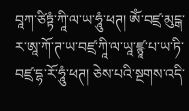བཱཀ་ཙིཏྟཾ་ཀཱི་ལ་ཡ་ཧཱུཾ་ཕཊ། ཨོཾ་བཛྲ་མུངྒ་ར་ཨཱ་ཀོ་ཊ་ཡ་བཛྲ་ཀཱི་ལ་ཡཱ་ཛྙཱ་པ་ཡ་ཏི་བཛྲ་དྷ་རོ་ཧཱུཾ་ཕཊ། ཅེས་པའི་སྔགས་འདི་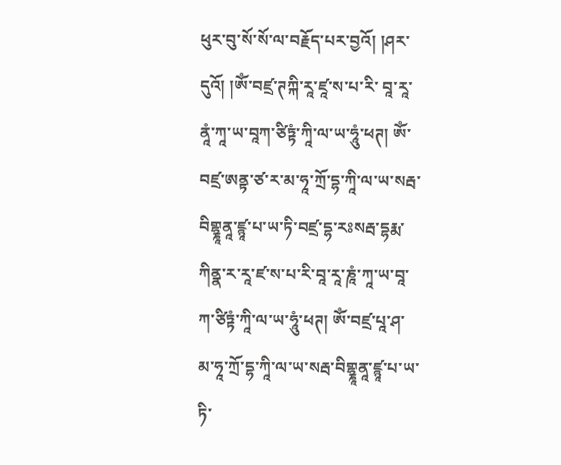ཕུར་བུ་སོ་སོ་ལ་བརྗོད་པར་བྱའོ། །ཤར་དུའོ། །ཨོཾ་བཛྲ་ཊཀྐི་རཱ་ཛཱ་ས་པ་རི་ བཱ་རཱ་ནཱཾ་ཀཱ་ཡ་བཱཀ་ཙིཏྟཾ་ཀཱི་ལ་ཡ་ཧཱུཾ་ཕཊ། ཨོཾ་བཛྲ་ཨནྟ་ཙ་ར་མ་ཧཱ་ཀྲོ་དྷ་ཀཱི་ལ་ཡ་སརྦ་བིགྷྣཱནཱ་ཛྙཱ་པ་ཡ་ཏི་བཛྲ་དྷ་རཿསརྦ་དྷརྨ་ཀིནྣ་ར་རཱ་ཛ་ས་པ་རི་བཱ་རཱ་ཎཱཾ་ཀཱ་ཡ་བཱ་ཀ་ཙིཏྟཾ་ཀཱི་ལ་ཡ་ཧཱུཾ་ཕཊ། ཨོཾ་བཛྲ་པཱ་ཤ་མ་ཧཱ་ཀྲོ་དྷ་ཀཱི་ལ་ཡ་སརྦ་བིགྷྣཱནཱ་ཛྙཱ་པ་ཡ་ཏི་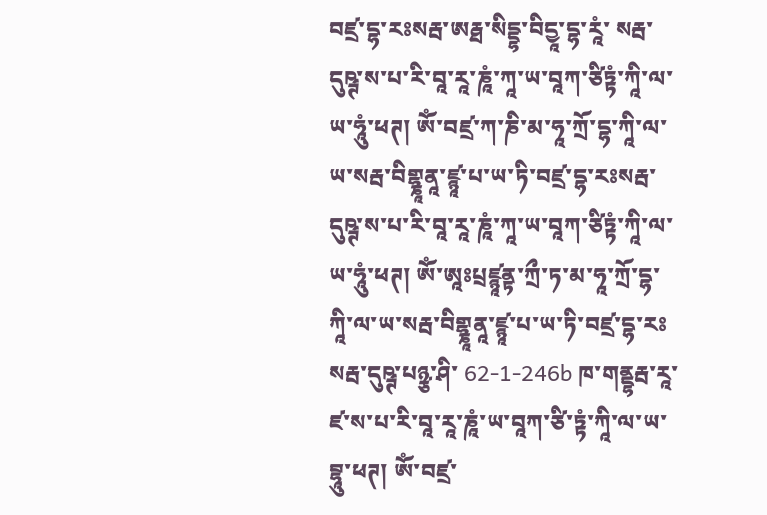བཛྲ་དྷ་རཿསརྦ་ཨརྠ་སིདྡྷ་བིདྱཱ་དྷ་རཱཾ་ སརྦ་དུཥྚ་ས་པ་རི་བཱ་རཱ་ཎཱཾ་ཀཱ་ཡ་བཱཀ་ཙིཏྟཾ་ཀཱི་ལ་ཡ་ཧཱུཾ་ཕཊ། ཨོཾ་བཛྲ་ཀ་ཎི་མ་ཧཱ་ཀྲོ་དྷ་ཀཱི་ལ་ཡ་སརྦ་བིགྷྣཱནཱ་ཛྙཱ་པ་ཡ་ཏི་བཛྲ་དྷ་རཿསརྦ་དུཥྚ་ས་པ་རི་བཱ་རཱ་ཎཱཾ་ཀཱ་ཡ་བཱཀ་ཙིཏྟཾ་ཀཱི་ལ་ཡ་ཧཱུཾ་ཕཊ། ཨོཾ་ཨཱཿཔྲཛྙཱནྟ་ཀྲྀ་ཏ་མ་ཧཱ་ཀྲོ་དྷ་ཀཱི་ལ་ཡ་སརྦ་བིགྷྣཱནཱ་ཛྙཱ་པ་ཡ་ཏི་བཛྲ་དྷ་རཿསརྦ་དུཥྚ་པཉྩ་ཤི་ 62-1-246b ཁ་གནྡྷརྦ་རཱ་ཛ་ས་པ་རི་བཱ་རཱ་ཎཱཾ་ཡ་བཱཀ་ཙི་ཏྟཾ་ཀཱི་ལ་ཡ་བྷཱུ་ཕཊ། ཨོཾ་བཛྲ་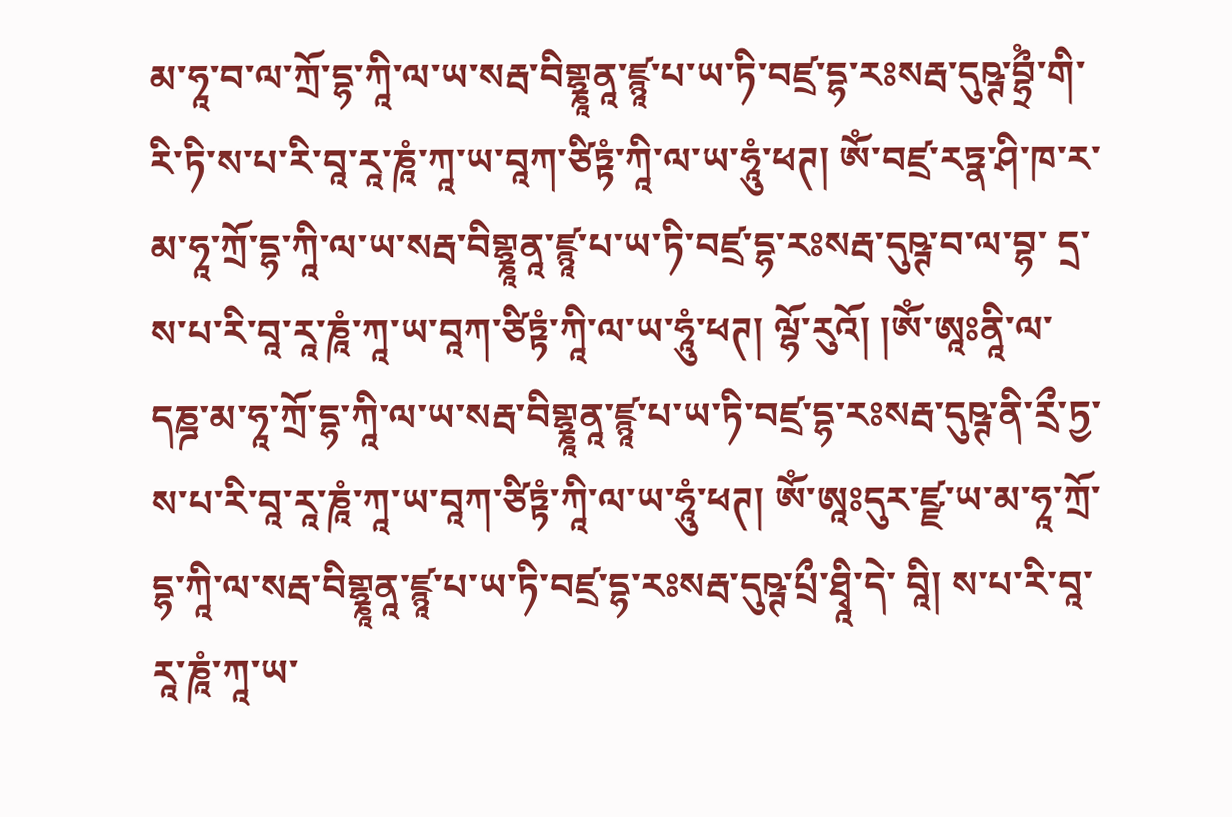མ་ཧཱ་བ་ལ་ཀྲོ་དྷ་ཀཱི་ལ་ཡ་སརྦ་བིགྷྣཱནཱ་ཛྙཱ་པ་ཡ་ཏི་བཛྲ་དྷ་རཿསརྦ་དུཥྚ་བྷྲྀཾ་གི་རི་ཏི་ས་པ་རི་བཱ་རཱ་ཎཱཾ་ཀཱ་ཡ་བཱཀ་ཙིཏྟཾ་ཀཱི་ལ་ཡ་ཧཱུཾ་ཕཊ། ཨོཾ་བཛྲ་རཏྣ་ཤི་ཁ་ར་མ་ཧཱ་ཀྲོ་དྷ་ཀཱི་ལ་ཡ་སརྦ་བིགྷྣཱནཱ་ཛྙཱ་པ་ཡ་ཏི་བཛྲ་དྷ་རཿསརྦ་དུཥྚ་བ་ལ་བྷ་ དྲ་ས་པ་རི་བཱ་རཱ་ཎཱཾ་ཀཱ་ཡ་བཱཀ་ཙིཏྟཾ་ཀཱི་ལ་ཡ་ཧཱུཾ་ཕཊ། ལྷོ་རུའོ། །ཨོཾ་ཨཱཿནཱི་ལ་དཎྜ་མ་ཧཱ་ཀྲོ་དྷ་ཀཱི་ལ་ཡ་སརྦ་བིགྷྣཱནཱ་ཛྙཱ་པ་ཡ་ཏི་བཛྲ་དྷ་རཿསརྦ་དུཥྚ་ནི་རྲྀ་ཏྱ་ས་པ་རི་བཱ་རཱ་ཎཱཾ་ཀཱ་ཡ་བཱཀ་ཙིཏྟཾ་ཀཱི་ལ་ཡ་ཧཱུཾ་ཕཊ། ཨོཾ་ཨཱཿདུར་ཛྫ་ཡ་མ་ཧཱ་ཀྲོ་དྷ་ཀཱི་ལ་སརྦ་བིགྷྣཱནཱ་ཛྙཱ་པ་ཡ་ཏི་བཛྲ་དྷ་རཿསརྦ་དུཥྚ་པྲྀ་ཐྭཱི་དེ་ བཱི། ས་པ་རི་བཱ་རཱ་ཎཱཾ་ཀཱ་ཡ་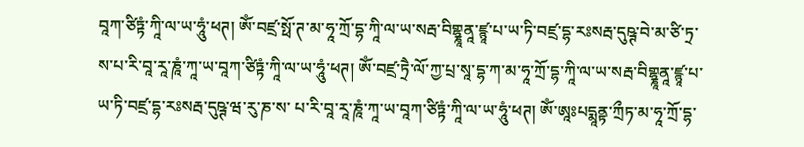བཱཀ་ཙིཏྟཾ་ཀཱི་ལ་ཡ་ཧཱུཾ་ཕཊ། ཨོཾ་བཛྲ་སྥོ་ཊ་མ་ཧཱ་ཀྲོ་དྷ་ཀཱི་ལ་ཡ་སརྦ་བིགྷྣཱནཱ་ཛྙཱ་པ་ཡ་ཏི་བཛྲ་དྷ་རཿསརྦ་དུཥྚ་བེ་མ་ཙི་ཏྲ་ས་པ་རི་བཱ་རཱ་ཎཱཾ་ཀཱ་ཡ་བཱཀ་ཙིཏྟཾ་ཀཱི་ལ་ཡ་ཧཱུཾ་ཕཊ། ཨོཾ་བཛྲ་ཏྲཻ་ལོ་ཀྱ་པྲ་སཱ་དྷ་ཀ་མ་ཧཱ་ཀྲོ་དྷ་ཀཱི་ལ་ཡ་སརྦ་བིགྷྣཱནཱ་ཛྙཱ་པ་ཡ་ཏི་བཛྲ་དྷ་རཿསརྦ་དུཥྚ་ཝ་རུ་ཎ་ས་ པ་རི་བཱ་རཱ་ཎཱཾ་ཀཱ་ཡ་བཱཀ་ཙིཏྟཾ་ཀཱི་ལ་ཡ་ཧཱུཾ་ཕཊ། ཨོཾ་ཨཱཿཔདྨཱནྟ་ཀྲྀཏ་མ་ཧཱ་ཀྲོ་དྷ་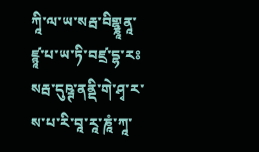ཀཱི་ལ་ཡ་སརྦ་བིགྷྣཱནཱ་ཛྙཱ་པ་ཡ་ཏི་བཛྲ་དྷ་རཿསརྦ་དུཥྚ་ནནྡི་གེ་ཤྭ་ར་ས་པ་རི་བཱ་རཱ་ཎཱཾ་ཀཱ་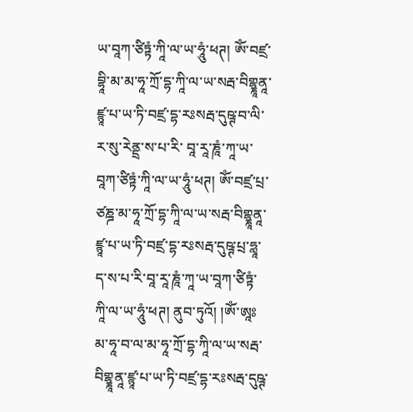ཡ་བཱཀ་ཙིཏྟཾ་ཀཱི་ལ་ཡ་ཧཱུཾ་ཕཊ། ཨོཾ་བཛྲ་བྷཱི་མ་མ་ཧཱ་ཀྲོ་དྷ་ཀཱི་ལ་ཡ་སརྦ་བིགྷྣཱནཱ་ཛྙཱ་པ་ཡ་ཏི་བཛྲ་དྷ་རཿསརྦ་དུཥྚ་བ་ལི་ར་སུ་རེནྡྲ་ས་པ་རི་ བཱ་རཱ་ཎཱཾ་ཀཱ་ཡ་བཱཀ་ཙིཏྟཾ་ཀཱི་ལ་ཡ་ཧཱུཾ་ཕཊ། ཨོཾ་བཛྲ་པྲ་ཙཎྜ་མ་ཧཱ་ཀྲོ་དྷ་ཀཱི་ལ་ཡ་སརྦ་བིགྷྣཱནཱ་ཛྙཱ་པ་ཡ་ཏི་བཛྲ་དྷ་རཿསརྦ་དུཥྚ་པྲ་ཧླཱ་ད་ས་པ་རི་བཱ་རཱ་ཎཱཾ་ཀཱ་ཡ་བཱཀ་ཙིཏྟཾ་ཀཱི་ལ་ཡ་ཧཱུཾ་ཕཊ། ནུབ་ཏུའོ། །ཨོཾ་ཨཱཿམ་ཧཱ་བ་ལ་མ་ཧཱ་ཀྲོ་དྷ་ཀཱི་ལ་ཡ་སརྦ་བིགྷྣཱནཱ་ཛྙཱ་པ་ཡ་ཏི་བཛྲ་དྷ་རཿསརྦ་དུཥྚ་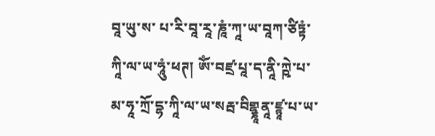བཱ་ཡུ་ས་ པ་རི་བཱ་རཱ་ཎཱཾ་ཀཱ་ཡ་བཱཀ་ཙིཏྟཾ་ཀཱི་ལ་ཡ་ཧཱུཾ་ཕཊ། ཨོཾ་བཛྲ་པཱ་ད་ནཱི་ཀྵེ་པ་མ་ཧཱ་ཀྲོ་དྷ་ཀཱི་ལ་ཡ་སརྦ་བིགྷྣཱནཱ་ཛྙཱ་པ་ཡ་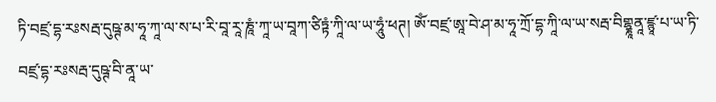ཏི་བཛྲ་དྷ་རཿསརྦ་དུཥྚ་མ་ཧཱ་ཀཱ་ལ་ས་པ་རི་བཱ་རཱ་ཎཱཾ་ཀཱ་ཡ་བཱཀ་ཙིཏྟཾ་ཀཱི་ལ་ཡ་ཧཱུཾ་ཕཊ། ཨོཾ་བཛྲ་ཨཱ་བེ་ཤ་མ་ཧཱ་ཀྲོ་དྷ་ཀཱི་ལ་ཡ་སརྦ་བིགྷྣཱནཱ་ཛྙཱ་པ་ཡ་ཏི་བཛྲ་དྷ་རཿསརྦ་དུཥྚ་བི་ནཱ་ཡ་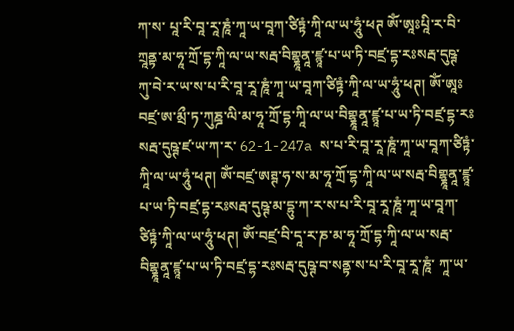ཀ་ས་ པཱ་རི་བཱ་རཱ་ཎཱཾ་ཀཱ་ཡ་བཱཀ་ཙིཏྟཾ་ཀཱི་ལ་ཡ་ཧཱུཾ་ཕཊ ཨོཾ་ཨཱཿཔཱི་ར་བི་ཀྲཱནྟ་མ་ཧཱ་ཀྲོ་དྷ་ཀཱི་ལ་ཡ་སརྦ་བིགྷྣཱནཱ་ཛྙཱ་པ་ཡ་ཏི་བཛྲ་དྷ་རཿསརྦ་དུཥྚ་ཀུ་བེ་ར་ཡ་ས་པ་རི་བཱ་རཱ་ཎཱཾ་ཀཱ་ཡ་བཱཀ་ཙིཏྟཾ་ཀཱི་ལ་ཡ་ཧཱུཾ་ཕཊ། ཨོཾ་ཨཱཿབཛྲ་ཨ་མྲྀ་ཏ་ཀུཎྜ་ལི་མ་ཧཱ་ཀྲོ་དྷ་ཀཱི་ལ་ཡ་བིགྷྣཱནཱ་ཛྙཱ་པ་ཡ་ཏི་བཛྲ་དྷ་རཿསརྦ་དུཥྚ་ཛ་ཡ་ཀ་ར་ 62-1-247a ས་པ་རི་བཱ་རཱ་ཎཱཾ་ཀཱ་ཡ་བཱཀ་ཙིཏྟཾ་ཀཱི་ལ་ཡ་ཧཱུཾ་ཕཊ། ཨོཾ་བཛྲ་ཨཊྚ་ཧ་ས་མ་ཧཱ་ཀྲོ་དྷ་ཀཱི་ལ་ཡ་སརྦ་བིགྷྣཱནཱ་ཛྙཱ་པ་ཡ་ཏི་བཛྲ་དྷ་རཿསརྦ་དུཥྚ་མ་དྷུ་ཀ་ར་ས་པ་རི་བཱ་རཱ་ཎཱཾ་ཀཱ་ཡ་བཱཀ་ཙིཏྟཾ་ཀཱི་ལ་ཡ་ཧཱུཾ་ཕཊ། ཨོཾ་བཛྲ་བི་དཱ་ར་ཎ་མ་ཧཱ་ཀྲོ་དྷ་ཀཱི་ལ་ཡ་སརྦ་བིགྷྣཱནཱ་ཛྙཱ་པ་ཡ་ཏི་བཛྲ་དྷ་རཿསརྦ་དུཥྚ་བ་སནྟ་ས་པ་རི་བཱ་རཱ་ཎཱཾ་ ཀཱ་ཡ་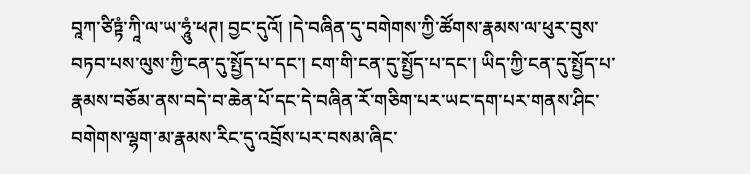བཱཀ་ཙིཏྟཾ་ཀཱི་ལ་ཡ་ཧཱུཾ་ཕཊ། བྱང་དུའོ། །དེ་བཞིན་དུ་བགེགས་ཀྱི་ཚོགས་རྣམས་ལ་ཕུར་བུས་བཏབ་པས་ལུས་ཀྱི་ངན་དུ་སྤྱོད་པ་དང་། ངག་གི་ངན་དུ་སྤྱོད་པ་དང་། ཡིད་ཀྱི་ངན་དུ་སྤྱོད་པ་རྣམས་བཅོམ་ནས་བདེ་བ་ཆེན་པོ་དང་དེ་བཞིན་རོ་གཅིག་པར་ཡང་དག་པར་གནས་ཤིང་ བགེགས་ལྷག་མ་རྣམས་རིང་དུ་འབྲོས་པར་བསམ་ཞིང་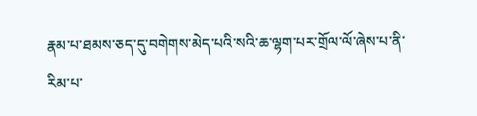རྣམ་པ་ཐམས་ཅད་དུ་བགེགས་མེད་པའི་སའི་ཆ་ལྷག་པར་གྲོལ་ལོ་ཞེས་པ་ནི་རིམ་པ་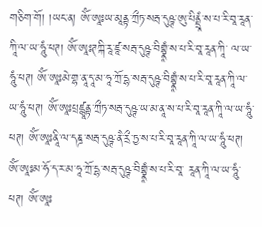གཅིག་གོ། །ཡང་ན། ཨོཾ་ཨཱཿཡ་མཱནྟ་ཀྲྀཏ་སརྦ་དུཥྚ་ཨུ་པིནྡྲཱཾ་ས་པ་རི་བཱ་རཱན་ཀཱི་ལ་ཡ་ཧཱུཾ་ཕཊ། ཨོཾ་ཨཱཿཊཀྐི་རཱ་ཛཱ་སརྦ་དུཥྚ་བིགྷྣཱཾ་ས་པ་རི་བཱ་རཱན་ཀཱི་ ལ་ཡ་ཧཱུཾ་ཕཊ། ཨོཾ་ཨཱཿམེ་གྷ་ནཱ་དཱ་མ་ཧཱ་ཀྲོ་དྷ་སརྦ་དུཥྚ་བིགྷྣཱཾ་ས་པ་རི་བཱ་རཱན་ཀཱི་ལ་ཡ་ཧཱུཾ་ཕཊ། ཨོཾ་ཨཱཿཔྲཛྙཱནྟ་ཀྲྀཏ་སརྦ་དུཥྚ་ཡ་མ་ནཱ་ས་པ་རི་བཱ་རཱན་ཀཱི་ལ་ཡ་ཧཱུཾ་ཕཊ། ཨོཾ་ཨཱཿནཱི་ལ་དཎྜ་སརྦ་དུཥྚ་ནཻ་རྲྀ་ཏྱ་ས་པ་རི་བཱ་རཱན་ཀཱི་ལ་ཡ་ཧཱུཾ་ཕཊ། ཨོཾ་ཨཱཿམ་ཧོ་ད་ར་མ་ཧཱ་ཀྲོ་དྷ་སརྦ་དུཥྚ་བིགྷྣཱཾ་ས་པ་རི་བཱ་ རཱན་ཀཱི་ལ་ཡ་ཧཱུཾ་ཕཊ། ཨོཾ་ཨཱཿ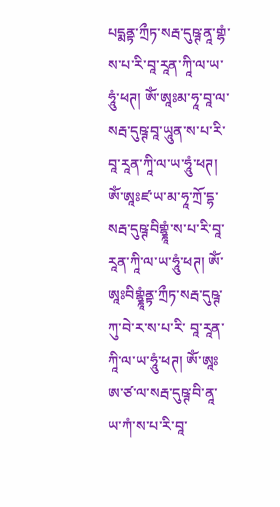པདྨནྟ་ཀྲྀཏ་སརྦ་དུཥྚ་ནཱ་གྷཾ་ས་པ་རི་བཱ་རཱན་ཀཱི་ལ་ཡ་ཧཱུཾ་ཕཊ། ཨོཾ་ཨཱཿམ་ཧཱ་བཱ་ལ་སརྦ་དུཥྚ་བཱ་ཡཱུན་ས་པ་རི་བཱ་རཱན་ཀཱི་ལ་ཡ་ཧཱུཾ་ཕཊ། ཨོཾ་ཨཱཿཛ་ཡ་མ་ཧཱ་ཀྲོ་དྷ་སརྦ་དུཥྚ་བིགྷྣཱཾ་ས་པ་རི་བཱ་རཱན་ཀཱི་ལ་ཡ་ཧཱུཾ་ཕཊ། ཨོཾ་ཨཱཿབིགྷྣཱཾནྟ་ཀྲྀཏ་སརྦ་དུཥྚ་ཀུ་བེ་ར་ས་པ་རི་ བཱ་རཱན་ཀཱི་ལ་ཡ་ཧཱུཾ་ཕཊ། ཨོཾ་ཨཱཿཨ་ཙ་ལ་སརྦ་དུཥྚ་བི་ནཱ་ཡ་ཀཾ་ས་པ་རི་བཱ་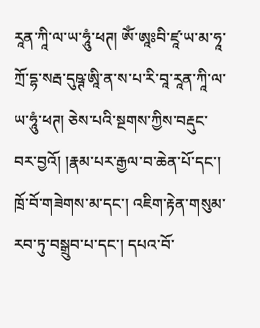རཱན་ཀཱི་ལ་ཡ་ཧཱུཾ་ཕཊ། ཨོཾ་ཨཱཿབི་ཛཱ་ཡ་མ་ཧཱ་ཀྲོ་དྷ་སརྦ་དུཥྚ་ཨཱི་ན་ས་པ་རི་བཱ་རཱན་ཀཱི་ལ་ཡ་ཧཱུཾ་ཕཊ། ཅེས་པའི་སྔགས་ཀྱིས་བརྡུང་བར་བྱའོ། །རྣམ་པར་རྒྱལ་བ་ཆེན་པོ་དང་། ཁྲོ་བོ་གཟེགས་མ་དང་། འཇིག་རྟེན་གསུམ་རབ་ཏུ་བསྒྲུབ་པ་དང་། དཔའ་བོ་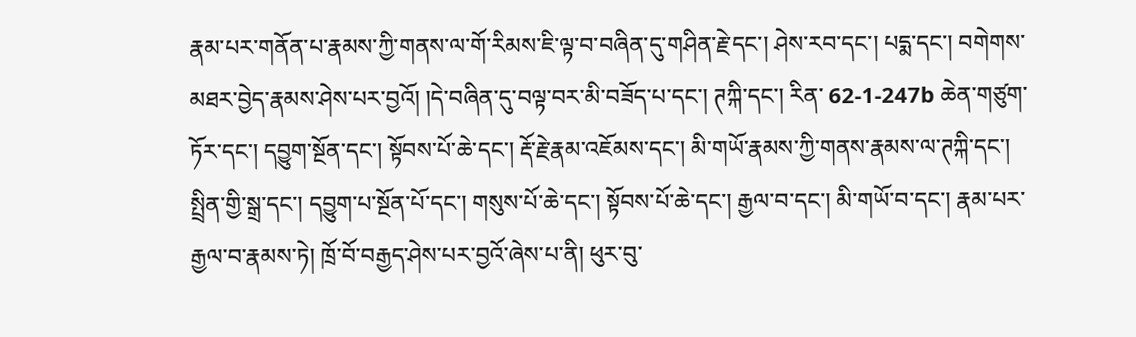རྣམ་པར་གནོན་པ་རྣམས་ཀྱི་གནས་ལ་གོ་རིམས་ཇི་ལྟ་བ་བཞིན་དུ་གཤིན་རྗེ་དང་། ཤེས་རབ་དང་། པདྨ་དང་། བགེགས་མཐར་བྱེད་རྣམས་ཤེས་པར་བྱའོ། །དེ་བཞིན་དུ་བལྟ་བར་མི་བཟོད་པ་དང་། ཊཀྐི་དང་། རིན་ 62-1-247b ཆེན་གཙུག་ཏོར་དང་། དབྱུག་སྔོན་དང་། སྟོབས་པོ་ཆེ་དང་། རྡོ་རྗེ་རྣམ་འཇོམས་དང་། མི་གཡོ་རྣམས་ཀྱི་གནས་རྣམས་ལ་ཊཀྐི་དང་། སྤྲིན་གྱི་སྒྲ་དང་། དབྱུག་པ་སྔོན་པོ་དང་། གསུས་པོ་ཆེ་དང་། སྟོབས་པོ་ཆེ་དང་། རྒྱལ་བ་དང་། མི་གཡོ་བ་དང་། རྣམ་པར་ རྒྱལ་བ་རྣམས་ཏེ། ཁྲོ་བོ་བརྒྱད་ཤེས་པར་བྱའོ་ཞེས་པ་ནི། ཕུར་བུ་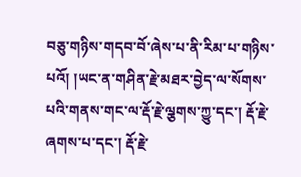བཅུ་གཉིས་གདབ་བོ་ཞེས་པ་ནི་རིམ་པ་གཉིས་པའོ། །ཡང་ན་གཤིན་རྗེ་མཐར་བྱེད་ལ་སོགས་པའི་གནས་གང་ལ་རྡོ་རྗེ་ལྕགས་ཀྱུ་དང་། རྡོ་རྗེ་ཞགས་པ་དང་། རྡོ་རྗེ་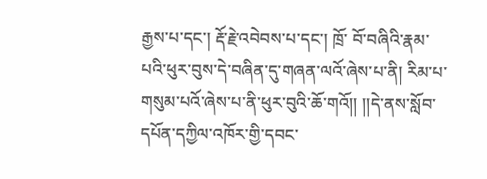རྒྱས་པ་དང་། རྡོ་རྗེ་འབེབས་པ་དང་། ཁྲོ་ བོ་བཞིའི་རྣམ་པའི་ཕུར་བུས་དེ་བཞིན་དུ་གཞན་ལའོ་ཞེས་པ་ནི། རིམ་པ་གསུམ་པའོ་ཞེས་པ་ནི་ཕུར་བུའི་ཆོ་གའོ།། །།དེ་ནས་སློབ་དཔོན་དཀྱིལ་འཁོར་གྱི་དབང་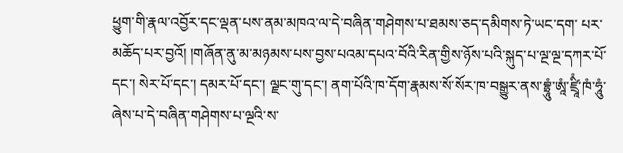ཕྱུག་གི་རྣལ་འབྱོར་དང་ལྡན་པས་ནམ་མཁའ་ལ་དེ་བཞིན་གཤེགས་པ་ཐམས་ཅད་དམིགས་ཏེ་ཡང་དག་ པར་མཆོད་པར་བྱའོ། །གཞོན་ནུ་མ་མཉམས་པས་བྱས་པའམ་དཔའ་བོའི་རིན་གྱིས་ཉོས་པའི་སྐུད་པ་ལྔ་ལྔ་དཀར་པོ་དང་། སེར་པོ་དང་། དམར་པོ་དང་། ལྗང་གུ་དང་། ནག་པོའི་ཁ་དོག་རྣམས་སོ་སོར་ཁ་བསྒྱུར་ནས་བྷྲཱུཾ་ཨཱཾ་ཛྲཱིཾ་ཁཾ་ཧཱུཾ་ཞེས་པ་དེ་བཞིན་གཤེགས་པ་ལྔའི་ས་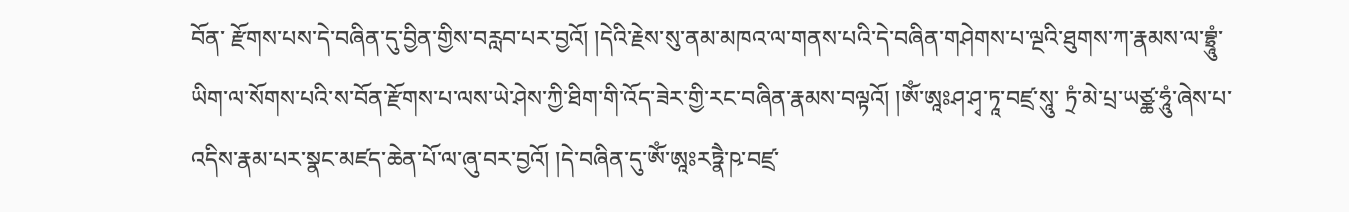བོན་ རྫོགས་པས་དེ་བཞིན་དུ་བྱིན་གྱིས་བརླབ་པར་བྱའོ། །དེའི་རྗེས་སུ་ནམ་མཁའ་ལ་གནས་པའི་དེ་བཞིན་གཤེགས་པ་ལྔའི་ཐུགས་ཀ་རྣམས་ལ་བྷྲཱུཾ་ཡིག་ལ་སོགས་པའི་ས་བོན་རྫོགས་པ་ལས་ཡེ་ཤེས་ཀྱི་ཐིག་གི་འོད་ཟེར་གྱི་རང་བཞིན་རྣམས་བལྟའོ། །ཨོཾ་ཨཱཿཤ་ཤྭ་ཏཱ་བཛྲ་སཱུ་ ཏྲཾ་མེ་པྲ་ཡཙྪ་ཧཱུཾ་ཞེས་པ་འདིས་རྣམ་པར་སྣང་མཛད་ཆེན་པོ་ལ་ཞུ་བར་བྱའོ། །དེ་བཞིན་དུ་ཨོཾ་ཨཱཿརཏྣཻ་ཥ་བཛྲ་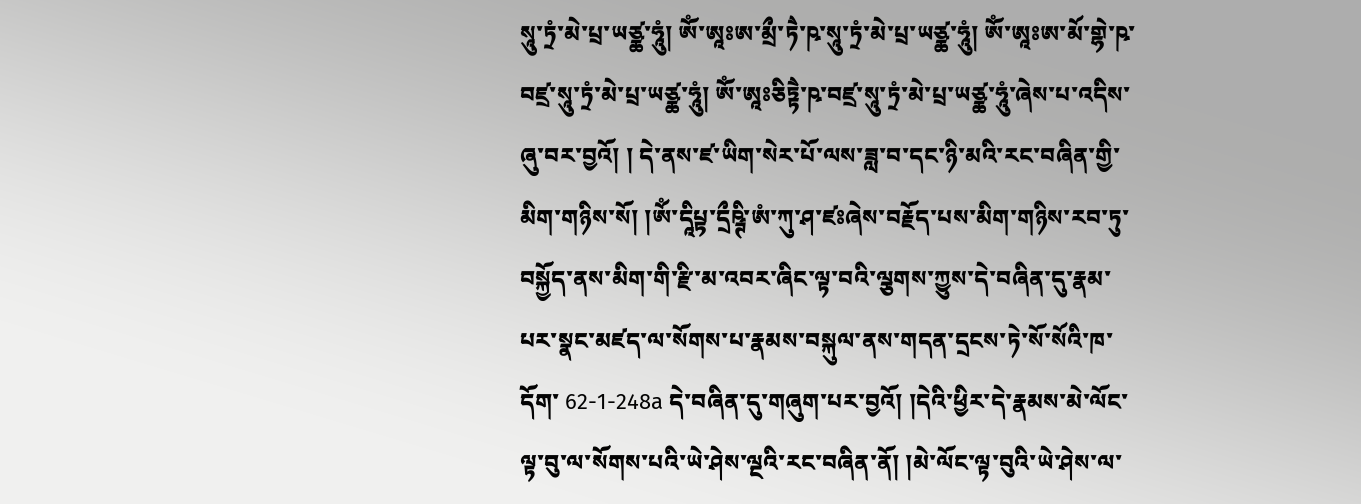སཱུ་ཏྲཾ་མེ་པྲ་ཡཙྪ་ཧཱུཾ། ཨོཾ་ཨཱཿཨ་མྲྀ་ཏཻ་ཥ་སཱུ་ཏྲཾ་མེ་པྲ་ཡཙྪ་ཧཱུཾ། ཨོཾ་ཨཱཿཨ་མོ་གྷེ་ཥ་བཛྲ་སཱུ་ཏྲཾ་མེ་པྲ་ཡཙྪ་ཧཱུཾ། ཨོཾ་ཨཱཿཅིཏྟཻ་ཥ་བཛྲ་སཱུ་ཏྲཾ་མེ་པྲ་ཡཙྪ་ཧཱུཾ་ཞེས་པ་འདིས་ཞུ་བར་བྱའོ། ། དེ་ནས་ཛ་ཡིག་སེར་པོ་ལས་ཟླ་བ་དང་ཉི་མའི་རང་བཞིན་གྱི་མིག་གཉིས་སོ། །ཨོཾ་དཱིཔྟ་དྲྀཥྚི་ཨཾ་ཀུ་ཤ་ཛཿཞེས་བརྗོད་པས་མིག་གཉིས་རབ་ཏུ་བསྐྱོད་ནས་མིག་གི་རྫི་མ་འབར་ཞིང་ལྟ་བའི་ལྕགས་ཀྱུས་དེ་བཞིན་དུ་རྣམ་པར་སྣང་མཛད་ལ་སོགས་པ་རྣམས་བསྐུལ་ནས་གདན་དྲངས་ཏེ་སོ་སོའི་ཁ་དོག་ 62-1-248a དེ་བཞིན་དུ་གཞུག་པར་བྱའོ། །དེའི་ཕྱིར་དེ་རྣམས་མེ་ལོང་ལྟ་བུ་ལ་སོགས་པའི་ཡེ་ཤེས་ལྔའི་རང་བཞིན་ནོ། །མེ་ལོང་ལྟ་བུའི་ཡེ་ཤེས་ལ་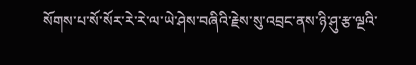སོགས་པ་སོ་སོར་རེ་རེ་ལ་ཡེ་ཤེས་བཞིའི་རྗེས་སུ་འབྲང་ནས་ཉི་ཤུ་རྩ་ལྔའི་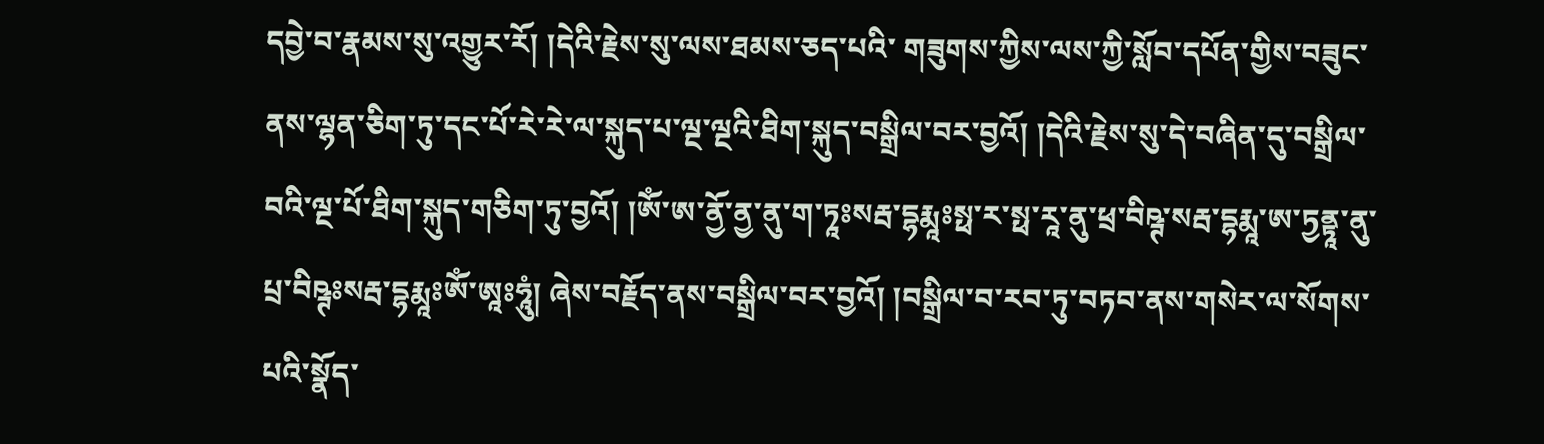དབྱེ་བ་རྣམས་སུ་འགྱུར་རོ། །དེའི་རྗེས་སུ་ལས་ཐམས་ཅད་པའི་ གཟུགས་ཀྱིས་ལས་ཀྱི་སློབ་དཔོན་གྱིས་བཟུང་ནས་ལྷན་ཅིག་ཏུ་དང་པོ་རེ་རེ་ལ་སྐུད་པ་ལྔ་ལྔའི་ཐིག་སྐུད་བསྒྲིལ་བར་བྱའོ། །དེའི་རྗེས་སུ་དེ་བཞིན་དུ་བསྒྲིལ་བའི་ལྔ་པོ་ཐིག་སྐུད་གཅིག་ཏུ་བྱའོ། །ཨོཾ་ཨ་ནྱོ་ནྱ་ནུ་ག་ཏཱཿསརྦ་དྷརྨཱཿསྥ་ར་སྥ་རཱ་ནུ་ཕྲ་བིཥྚ་སརྦ་དྷརྨཱ་ཨ་ཏྱནྟཱ་ནུ་པྲ་བིཥྚཿསརྦ་དྷརྨཱཿཨོཾ་ཨཱཿཧཱུཾ། ཞེས་བརྗོད་ནས་བསྒྲིལ་བར་བྱའོ། །བསྒྲིལ་བ་རབ་ཏུ་བཏབ་ནས་གསེར་ལ་སོགས་པའི་སྣོད་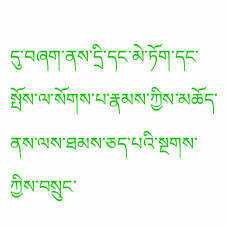དུ་བཞག་ནས་དྲི་དང་མེ་ཏོག་དང་སྤོས་ལ་སོགས་པ་རྣམས་ཀྱིས་མཆོད་ནས་ལས་ཐམས་ཅད་པའི་སྔགས་ཀྱིས་བསྲུང་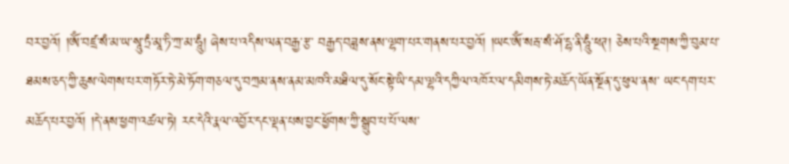བར་བྱའོ། །ཨོཾ་བཛྲ་སཾ་མ་ཡ་སཱུ་ཏྲཾ་མཱ་ཏི་ཀྲ་མ་ཧཱུཾ། ཞེས་པ་འདིས་ལན་བརྒྱ་རྩ་ བརྒྱད་བཟླས་ནས་ལྷག་པར་གནས་པར་བྱའོ། །ཡང་ཨོཾ་སརྦ་སཾ་ཤོ་དྷ་ནི་ཧཱུཾ་ཕཊ། ཅེས་པའི་སྔགས་ཀྱི་བུམ་པ་ཐམས་ཅད་ཀྱི་ཆུས་ལེགས་པར་གཏོར་ཏེ་མེ་ཏོག་གཅལ་དུ་བཀྲམ་ནས་ནམ་མཁའི་མཐིལ་དུ་སོང་སྟེ་ཡི་དམ་ལྷའི་དཀྱིལ་འཁོར་ལ་དམིགས་ཏེ་མཆོད་ཡོན་སྔོན་དུ་ཕུལ་ནས་ ཡང་དག་པར་མཆོད་པར་བྱའོ། །དེ་ནས་ཕྱག་འཚལ་ཏེ། རང་དེའི་རྣལ་འབྱོར་དང་ལྡན་པས་བྱང་ཕྱོགས་ཀྱི་སྒྲུབ་པ་པོ་ལས་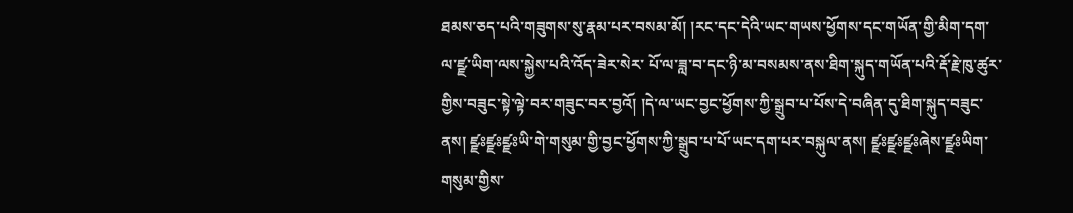ཐམས་ཅད་པའི་གཟུགས་སུ་རྣམ་པར་བསམ་མོ། །རང་དང་དེའི་ཡང་གཡས་ཕྱོགས་དང་གཡོན་གྱི་མིག་དག་ལ་ཛྫ་ཡིག་ལས་སྐྱེས་པའི་འོད་ཟེར་སེར་ པོ་ལ་ཟླ་བ་དང་ཉི་མ་བསམས་ནས་ཐིག་སྐུད་གཡོན་པའི་རྡོ་རྗེ་ཁུ་ཚུར་གྱིས་བཟུང་སྟེ་ལྟེ་བར་གཟུང་བར་བྱའོ། །དེ་ལ་ཡང་བྱང་ཕྱོགས་ཀྱི་སྒྲུབ་པ་པོས་དེ་བཞིན་དུ་ཐིག་སྐུད་བཟུང་ནས། ཛྫཿཛྫཿཛྫཿཡི་གེ་གསུམ་གྱི་བྱང་ཕྱོགས་ཀྱི་སྒྲུབ་པ་པོ་ཡང་དག་པར་བསྐུལ་ནས། ཛྫཿཛྫཿཛྫཿཞེས་ཛྫཿཡིག་ གསུམ་གྱིས་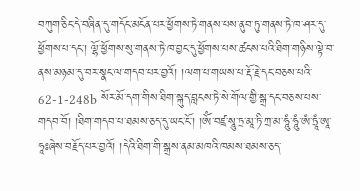བཀུག་ཅིང་དེ་བཞིན་དུ་གདོང་མངོན་པར་ཕྱོགས་ཏེ་གནས་པས་ནུབ་ཏུ་གནས་ཏེ་ཁ་ཤར་དུ་ཕྱོགས་པ་དང་། ལྷོ་ཕྱོགས་སུ་གནས་ཏེ་ཁ་བྱང་དུ་ཕྱོགས་པས་ཚངས་པའི་ཐིག་གཉིས་ལྟེ་བ་ནས་མཉམ་དུ་བར་སྣང་ལ་གདབ་པར་བྱའོ། །ལག་པ་གཡས་པ་རྡོ་རྗེ་དང་བཅས་པའི་ 62-1-248b སོར་མོ་དག་གིས་ཐིག་སྐུད་བླངས་ཏེ་སེ་གོལ་གྱི་སྒྲ་དང་བཅས་པས་གདབ་བོ། །ཐིག་གདབ་པ་ཐམས་ཅད་དུ་ཡང་ངོ་། །ཨོཾ་བཛྲ་སཱུ་ཏྲ་མཱ་ཏི་ཀྲ་མ་ཧཱུཾ་ཧཱུཾ་ཨཾ་ཏྲཱཾ་ཨཱ་ཧཱཿཞེས་བརྗོད་པར་བྱའོ། །དེའི་ཐིག་གི་སྒྲས་ནམ་མཁའི་ཁམས་ཐམས་ཅད་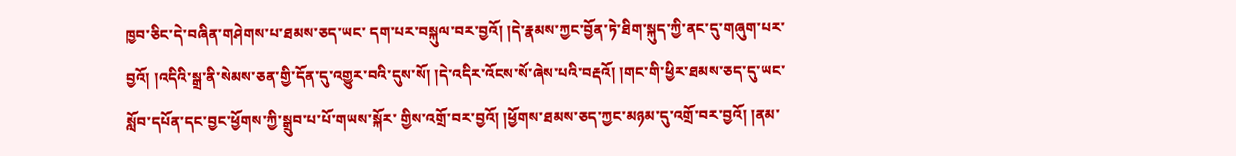ཁྱབ་ཅིང་དེ་བཞིན་གཤེགས་པ་ཐམས་ཅད་ཡང་ དག་པར་བསྐུལ་བར་བྱའོ། །དེ་རྣམས་ཀྱང་བྱོན་ཏེ་ཐིག་སྐུད་ཀྱི་ནང་དུ་གཞུག་པར་བྱའོ། །འདིའི་སྒྲ་ནི་སེམས་ཅན་གྱི་དོན་དུ་འགྱུར་བའི་དུས་སོ། །དེ་འདིར་འོངས་སོ་ཞེས་པའི་བརྡའོ། །གང་གི་ཕྱིར་ཐམས་ཅད་དུ་ཡང་སློབ་དཔོན་དང་བྱང་ཕྱོགས་ཀྱི་སྒྲུབ་པ་པོ་གཡས་སྐོར་ གྱིས་འགྲོ་བར་བྱའོ། །ཕྱོགས་ཐམས་ཅད་ཀྱང་མཉམ་དུ་འགྲོ་བར་བྱའོ། །ནམ་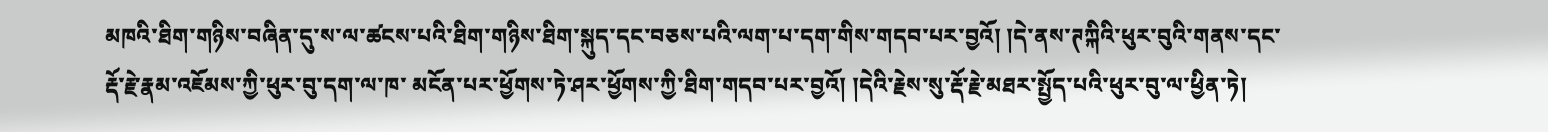མཁའི་ཐིག་གཉིས་བཞིན་དུ་ས་ལ་ཚངས་པའི་ཐིག་གཉིས་ཐིག་སྐུད་དང་བཅས་པའི་ལག་པ་དག་གིས་གདབ་པར་བྱའོ། །དེ་ནས་ཊཀྐིའི་ཕུར་བུའི་གནས་དང་རྡོ་རྗེ་རྣམ་འཇོམས་ཀྱི་ཕུར་བུ་དག་ལ་ཁ་ མངོན་པར་ཕྱོགས་ཏེ་ཤར་ཕྱོགས་ཀྱི་ཐིག་གདབ་པར་བྱའོ། །དེའི་རྗེས་སུ་རྡོ་རྗེ་མཐར་སྤྱོད་པའི་ཕུར་བུ་ལ་ཕྱིན་ཏེ།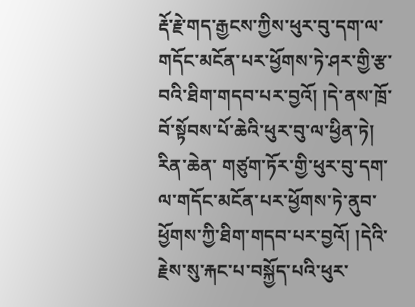རྡོ་རྗེ་གད་རྒྱངས་ཀྱིས་ཕུར་བུ་དག་ལ་གདོང་མངོན་པར་ཕྱོགས་ཏེ་ཤར་གྱི་རྩ་བའི་ཐིག་གདབ་པར་བྱའོ། །དེ་ནས་ཁྲོ་བོ་སྟོབས་པོ་ཆེའི་ཕུར་བུ་ལ་ཕྱིན་ཏེ། རིན་ཆེན་ གཙུག་ཏོར་གྱི་ཕུར་བུ་དག་ལ་གདོང་མངོན་པར་ཕྱོགས་ཏེ་ནུབ་ཕྱོགས་ཀྱི་ཐིག་གདབ་པར་བྱའོ། །དེའི་རྗེས་སུ་རྐང་པ་བསྐྱོད་པའི་ཕུར་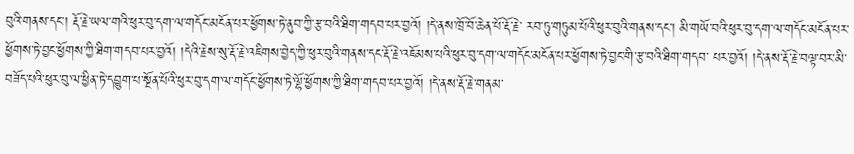བུའི་གནས་དང་། རྡོ་རྗེ་ཡལ་གའི་ཕུར་བུ་དག་ལ་གདོང་མངོན་པར་ཕྱོགས་ཏེ་ནུབ་ཀྱི་རྩ་བའི་ཐིག་གདབ་པར་བྱའོ། །དེ་ནས་ཁྲོ་བོ་ཆེན་པོ་རྡོ་རྗེ་ རབ་ཏུ་གཏུམ་པོའི་ཕུར་བུའི་གནས་དང་། མི་གཡོ་བའི་ཕུར་བུ་དག་ལ་གདོང་མངོན་པར་ཕྱོགས་ཏེ་བྱང་ཕྱོགས་ཀྱི་ཐིག་གདབ་པར་བྱའོ། །དེའི་རྗེས་སུ་རྡོ་རྗེ་འཇིགས་བྱེད་ཀྱི་ཕུར་བུའི་གནས་དང་རྡོ་རྗེ་འཇོམས་པའི་ཕུར་བུ་དག་ལ་གདོང་མངོན་པར་ཕྱོགས་ཏེ་བྱང་གི་རྩ་བའི་ཐིག་གདབ་ པར་བྱའོ། །དེ་ནས་རྡོ་རྗེ་བལྟ་བར་མི་བཟོད་པའི་ཕུར་བུ་ལ་ཕྱིན་ཏེ་དབྱུག་པ་སྔོན་པོའི་ཕུར་བུ་དག་ལ་གདོང་ཕྱོགས་ཏེ་ལྷོ་ཕྱོགས་ཀྱི་ཐིག་གདབ་པར་བྱའོ། །དེ་ནས་རྡོ་རྗེ་གནམ་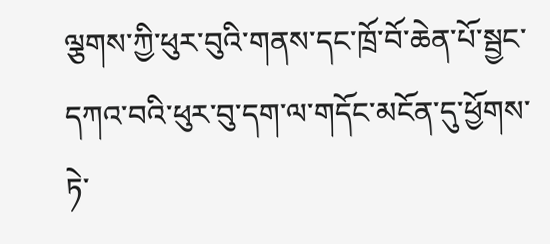ལྕགས་ཀྱི་ཕུར་བུའི་གནས་དང་ཁྲོ་བོ་ཆེན་པོ་སྦྱང་དཀའ་བའི་ཕུར་བུ་དག་ལ་གདོང་མངོན་དུ་ཕྱོགས་ཏེ་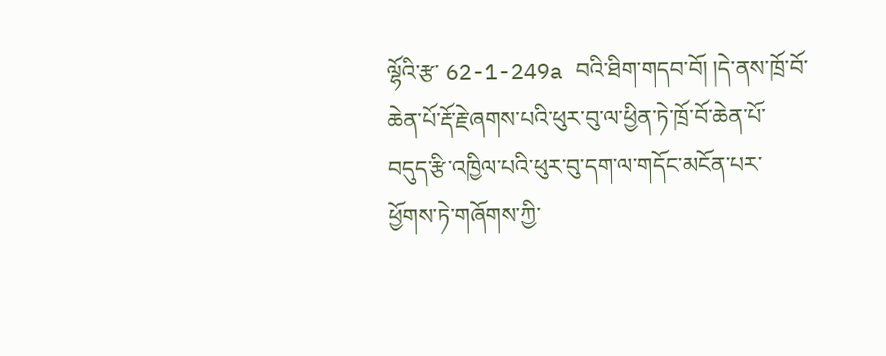ལྷོའི་རྩ་ 62-1-249a བའི་ཐིག་གདབ་བོ། །དེ་ནས་ཁྲོ་བོ་ཆེན་པོ་རྡོ་རྗེ་ཞགས་པའི་ཕུར་བུ་ལ་ཕྱིན་ཏེ་ཁྲོ་བོ་ཆེན་པོ་བདུད་རྩི་འཁྱིལ་པའི་ཕུར་བུ་དག་ལ་གདོང་མངོན་པར་ཕྱོགས་ཏེ་གཞོགས་ཀྱི་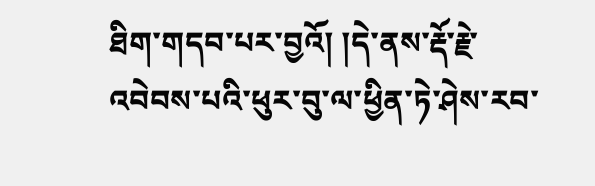ཐིག་གདབ་པར་བྱའོ། །དེ་ནས་རྡོ་རྗེ་འབེབས་པའི་ཕུར་བུ་ལ་ཕྱིན་ཏེ་ཤེས་རབ་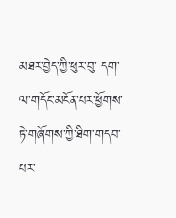མཐར་བྱེད་ཀྱི་ཕུར་བུ་ དག་ལ་གདོང་མངོན་པར་ཕྱོགས་ཏེ་གཞོགས་ཀྱི་ཐིག་གདབ་པར་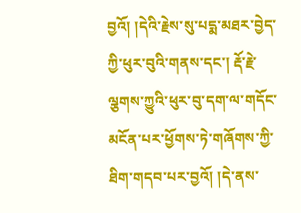བྱའོ། །དེའི་རྗེས་སུ་པདྨ་མཐར་བྱེད་ཀྱི་ཕུར་བུའི་གནས་དང་། རྡོ་རྗེ་ལྕགས་ཀྱུའི་ཕུར་བུ་དག་ལ་གདོང་མངོན་པར་ཕྱོགས་ཏེ་གཞོགས་ཀྱི་ཐིག་གདབ་པར་བྱའོ། །དེ་ནས་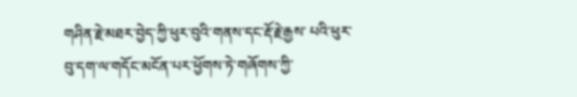གཤིན་རྗེ་མཐར་བྱེད་ཀྱི་ཕུར་བུའི་གནས་དང་རྡོ་རྗེ་རྒྱས་ པའི་ཕུར་བུ་དག་ལ་གདོང་མངོན་པར་ཕྱོགས་ཏེ་གཞོགས་ཀྱི་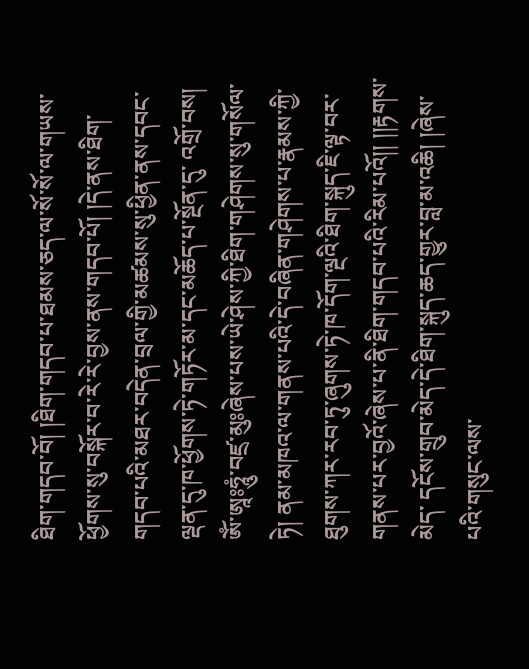ཐིག་གདབ་བོ། །ཐིག་གདབ་པ་ཐམས་ཅད་ལ་སོ་སོ་ལ་གཡས་ཕྱོགས་སུ་བསྐོར་བ་རེ་རེ་བྱས་ནས་གདབ་པོ། །དེ་ནས་ཐིག་གདབ་པའི་མཐར་བདེན་བྲལ་གྱི་མཚམས་སུ་ཕྱིན་ནས་དབང་ལྡན་དུ་ཁ་ཕྱོགས་ཏེ་གཏོར་མ་དང་མཆོད་པ་སྔོན་དུ་ འགྲོ་བས། ཨོཾ་ཨཱཿཧཱུཾ་བཛྲ་མུཿཞེས་པས་ཡེ་ཤེས་ཀྱི་ཐིག་གཤེགས་སུ་གསོལ་ཏེ། ནམ་མཁའ་ལ་གནས་པའི་དེ་བཞིན་གཤེགས་པ་རྣམས་ཀྱི་ཐུགས་ཀར་རབ་ཏུ་ཞུགས་ཏེ་ཁ་དོག་ལྔའི་ཐིག་སྐུད་ཇི་ལྟ་བར་གནས་པར་བྱའོ་ཞེས་པ་ནི་ཐིག་གདབ་པའི་རིམ་པའོ།། །།རྟགས་མེད་ དངོས་གྲུབ་མེད་དེ་ཐིག་སྐུད་ཆད་གྱུར་བླ་མ་འཆི། །ཞེས་པའི་གསུང་ལས་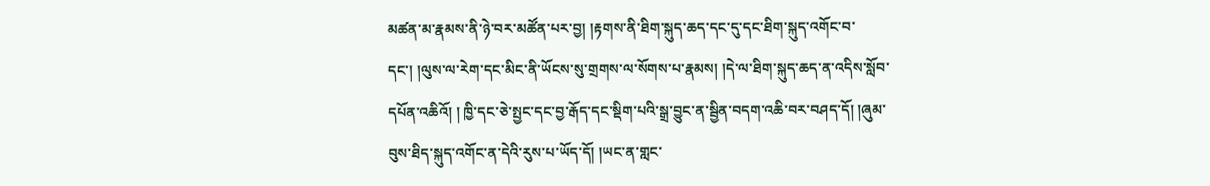མཚན་མ་རྣམས་ནི་ཉེ་བར་མཚོན་པར་བྱ། །རྟགས་ནི་ཐིག་སྐུད་ཆད་དང་དུ་དང་ཐིག་སྐུད་འགོང་བ་དང་། །ལུས་ལ་རེག་དང་མིང་ནི་ཡོངས་སུ་གྲགས་ལ་སོགས་པ་རྣམས། །དེ་ལ་ཐིག་སྐུད་ཆད་ན་འདིས་སློབ་དཔོན་འཆིའོ། ། ཁྱི་དང་ཅེ་སྤྱང་དང་བྱ་རྒོད་དང་སྡིག་པའི་སྒྲ་བྱུང་ན་སྦྱིན་བདག་འཆི་བར་བཤད་དོ། །ཞུམ་བུས་ཐིད་སྐུད་འགོང་ན་དེའི་རུས་པ་ཡོད་དོ། །ཡང་ན་གླང་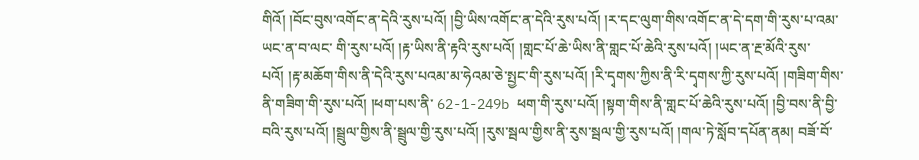གིའོ། །བོང་བུས་འགོང་ན་དེའི་རུས་པའོ། །བྱི་ཡིས་འགོང་ན་དེའི་རུས་པའོ། །ར་དང་ལུག་གིས་འགོང་ན་དེ་དག་གི་རུས་པ་འམ་ཡང་ན་བ་ལང་ གི་རུས་པའོ། །རྟ་ཡིས་ནི་རྟའི་རུས་པའོ། །གླང་པོ་ཆེ་ཡིས་ནི་གླང་པོ་ཆེའི་རུས་པའོ། །ཡང་ན་རྔ་མོའི་རུས་པའོ། །རྟ་མཆོག་གིས་ནི་དེའི་རུས་པའམ་མ་ཧེའམ་ཅེ་སྤྱང་གི་རུས་པའོ། །རི་དྭགས་ཀྱིས་ནི་རི་དྭགས་ཀྱི་རུས་པའོ། །གཟིག་གིས་ནི་གཟིག་གི་རུས་པའོ། །ཕག་པས་ནི་ 62-1-249b ཕག་གི་རུས་པའོ། །སྟག་གིས་ནི་གླང་པོ་ཆེའི་རུས་པའོ། །བྱི་བས་ནི་བྱི་བའི་རུས་པའོ། །སྦྲུལ་གྱིས་ནི་སྦྲུལ་གྱི་རུས་པའོ། །རུས་སྦལ་གྱིས་ནི་རུས་སྦལ་གྱི་རུས་པའོ། །གལ་ཏེ་སློབ་དཔོན་ནམ། བཟོ་བོ་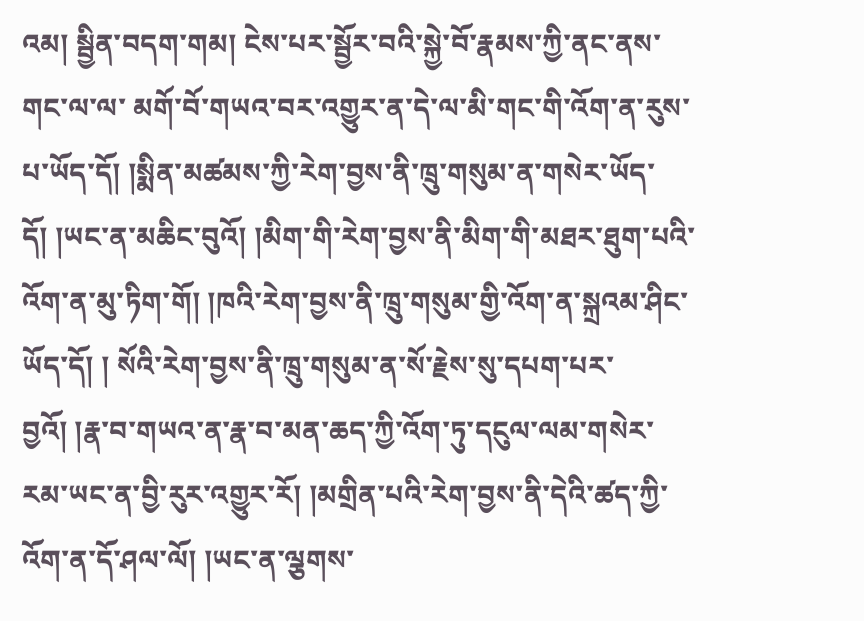འམ། སྦྱིན་བདག་གམ། ངེས་པར་སྦྱོར་བའི་སྐྱེ་བོ་རྣམས་ཀྱི་ནང་ནས་གང་ལ་ལ་ མགོ་བོ་གཡའ་བར་འགྱུར་ན་དེ་ལ་མི་གང་གི་འོག་ན་རུས་པ་ཡོད་དོ། །སྨིན་མཚམས་ཀྱི་རེག་བྱས་ནི་ཁྲུ་གསུམ་ན་གསེར་ཡོད་དོ། །ཡང་ན་མཆིང་བུའོ། །མིག་གི་རེག་བྱས་ནི་མིག་གི་མཐར་ཐུག་པའི་འོག་ན་མུ་ཏིག་གོ། །ཁའི་རེག་བྱས་ནི་ཁྲུ་གསུམ་གྱི་འོག་ན་སྐྲའམ་ཤིང་ཡོད་དོ། ། སོའི་རེག་བྱས་ནི་ཁྲུ་གསུམ་ན་སོ་རྗེས་སུ་དཔག་པར་བྱའོ། །རྣ་བ་གཡའ་ན་རྣ་བ་མན་ཆད་ཀྱི་འོག་ཏུ་དངུལ་ལམ་གསེར་རམ་ཡང་ན་བྱི་རུར་འགྱུར་རོ། །མགྲིན་པའི་རེག་བྱས་ནི་དེའི་ཚད་ཀྱི་འོག་ན་དོ་ཤལ་ལོ། །ཡང་ན་ལྕགས་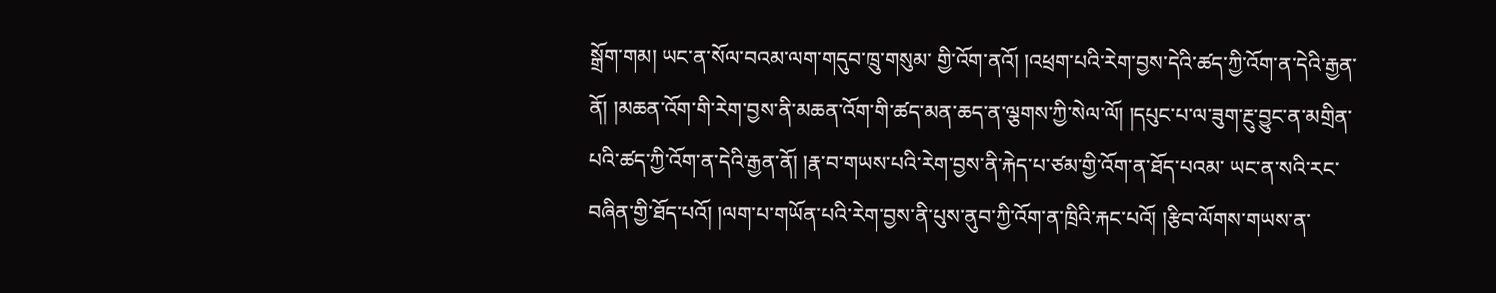སྒྲོག་གམ། ཡང་ན་སོལ་བའམ་ལག་གདུབ་ཁྲུ་གསུམ་ གྱི་འོག་ནའོ། །འཕྲག་པའི་རེག་བྱས་དེའི་ཚད་ཀྱི་འོག་ན་དེའི་རྒྱན་ནོ། །མཆན་འོག་གི་རེག་བྱས་ནི་མཆན་འོག་གི་ཚད་མན་ཆད་ན་ལྕགས་ཀྱི་སེལ་ལོ། །དཔུང་པ་ལ་ཟུག་རྔུ་བྱུང་ན་མགྲིན་པའི་ཚད་ཀྱི་འོག་ན་དེའི་རྒྱན་ནོ། །རྣ་བ་གཡས་པའི་རེག་བྱས་ནི་རྐེད་པ་ཙམ་གྱི་འོག་ན་ཐོད་པའམ་ ཡང་ན་སའི་རང་བཞིན་གྱི་ཐོད་པའོ། །ལག་པ་གཡོན་པའི་རེག་བྱས་ནི་པུས་ནུབ་ཀྱི་འོག་ན་ཁྲིའི་རྐང་པའོ། །རྩིབ་ལོགས་གཡས་ན་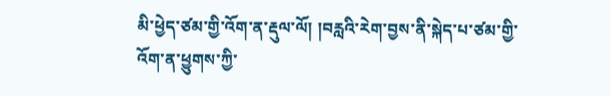མི་ཕྱེད་ཙམ་གྱི་འོག་ན་རྡུལ་ལོ། །བརླའི་རེག་བྱས་ནི་སྐེད་པ་ཙམ་གྱི་འོག་ན་ཕྱུགས་ཀྱི་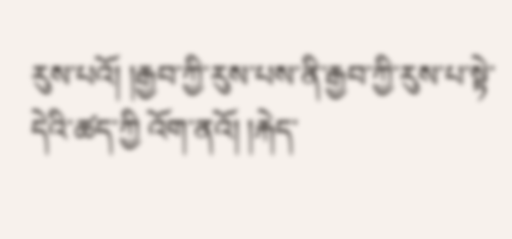རུས་པའོ། །རྒྱབ་ཀྱི་རུས་པས་ནི་རྒྱབ་ཀྱི་རུས་པ་སྟེ་དེའི་ཚད་ཀྱི འོག་ནའོ། །རྐེད་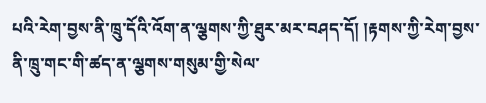པའི་རེག་བྱས་ནི་ཁྲུ་དོའི་འོག་ན་ལྕགས་ཀྱི་ཐུར་མར་བཤད་དོ། །རྟགས་ཀྱི་རེག་བྱས་ནི་ཁྲུ་གང་གི་ཚད་ན་ལྕགས་གསུམ་གྱི་སེལ་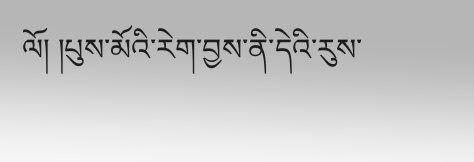ལོ། །པུས་མོའི་རེག་བྱས་ནི་དེའི་རུས་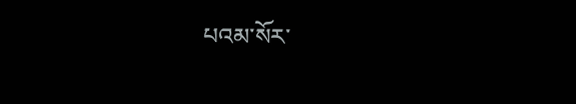པའམ་སོར་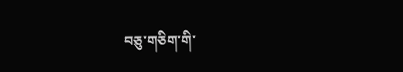བཅུ་གཅིག་གི་